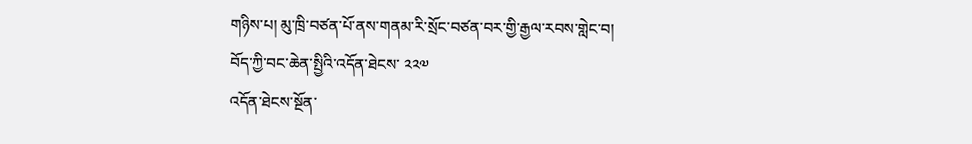གཉིས་པ། མུ་ཁྲི་བཙན་པོ་ནས་གནམ་རི་སྲོང་བཙན་བར་གྱི་རྒྱལ་རབས་གླེང་བ།
བོད་ཀྱི་བང་ཆེན་སྤྱིའི་འདོན་ཐེངས་ ༢༢༧
འདོན་ཐེངས་སྔོན་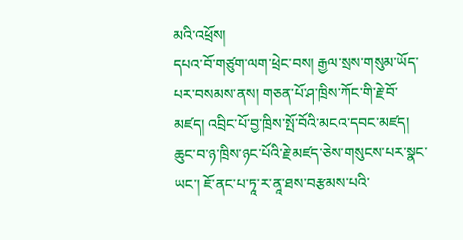མའི་འཕྲོས།
དཔའ་བོ་གཙུག་ལག་ཕྲེང་བས། རྒྱལ་སྲས་གསུམ་ཡོད་པར་བསམས་ནས། གཅན་པོ་ཤ་ཁྲིས་ཀོང་གི་རྗེ་བོ་མཛད། འབྲིང་པོ་བྱ་ཁྲིས་སྤོ་བོའི་མངའ་དབང་མཛད། ཆུང་བ་ཉ་ཁྲིས་ཉང་པོའི་རྗེ་མཛད་ཅེས་གསུངས་པར་སྣང་ཡང་། ཇོ་ནང་པ་ཏཱ་ར་ནཱ་ཐས་བརྩམས་པའི་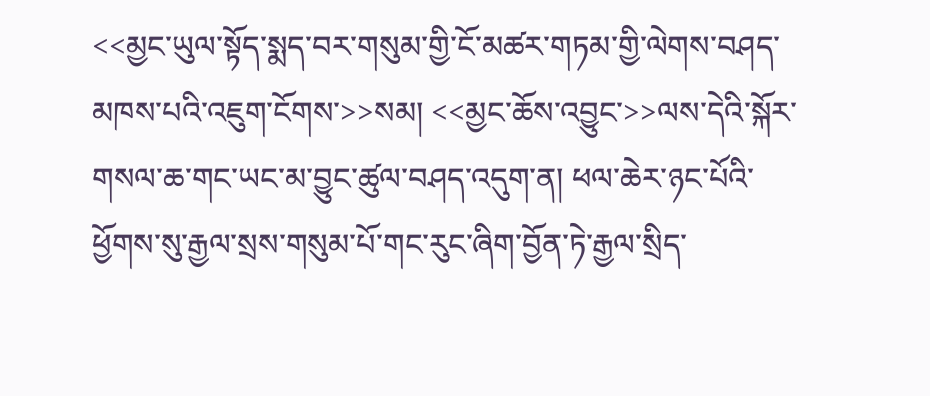<<མྱང་ཡུལ་སྟོད་སྨད་བར་གསུམ་གྱི་ངོ་མཚར་གཏམ་གྱི་ལེགས་བཤད་མཁས་པའི་འཇུག་ངོགས་>>སམ། <<མྱང་ཆོས་འབྱུང་>>ལས་དེའི་སྐོར་གསལ་ཆ་གང་ཡང་མ་བྱུང་ཚུལ་བཤད་འདུག་ན། ཕལ་ཆེར་ཉང་པོའི་ཕྱོགས་སུ་རྒྱལ་སྲས་གསུམ་པོ་གང་རུང་ཞིག་བྱོན་ཏེ་རྒྱལ་སྲིད་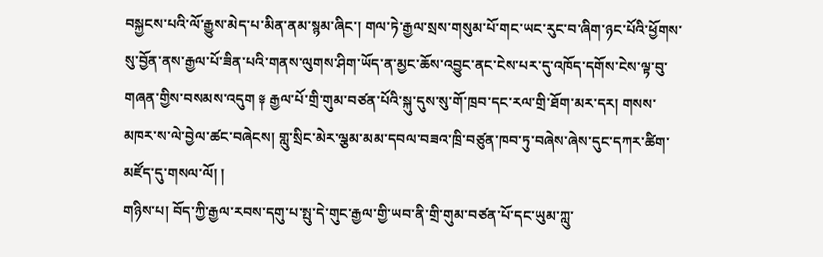བསྐྱངས་པའི་ལོ་རྒྱུས་མེད་པ་མིན་ནམ་སྙམ་ཞིང་། གལ་ཏེ་རྒྱལ་སྲས་གསུམ་པོ་གང་ཡང་རུང་བ་ཞིག་ཉང་པོའི་ཕྱོགས་སུ་བྱོན་ནས་རྒྱལ་པོ་ཟིན་པའི་གནས་ལུགས་ཤིག་ཡོད་ན་མྱང་ཆོས་འབྱུང་ནང་ངེས་པར་དུ་འཁོད་དགོས་ངེས་ལྟ་བུ་གཞན་གྱིས་བསམས་འདུག ༈ རྒྱལ་པོ་གྲི་གུམ་བཙན་པོའི་སྐུ་དུས་སུ་གོ་ཁྲབ་དང་རལ་གྲི་ཐོག་མར་དར། གསས་མཁར་ས་ལེ་བྱེལ་ཚང་བཞེངས། གླུ་སྲིང་མེར་ལྕམ་མམ་དབལ་བཟའ་ཁྲི་བཙུན་ཁབ་ཏུ་བཞེས་ཞེས་དུང་དཀར་ཚིག་མཛོད་དུ་གསལ་ལོ། །
གཉིས་པ། བོད་ཀྱི་རྒྱལ་རབས་དགུ་པ་སྤུ་དེ་གུང་རྒྱལ་གྱི་ཡབ་ནི་གྲི་གུམ་བཙན་པོ་དང་ཡུམ་ཀླུ་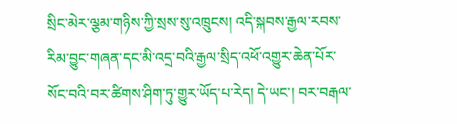སྲིང་མེར་ལྕམ་གཉིས་ཀྱི་སྲས་སུ་འཁྲུངས། འདི་སྐབས་རྒྱལ་རབས་རིམ་བྱུང་གཞན་དང་མི་འདྲ་བའི་རྒྱལ་སྲིད་འཕོ་འགྱུར་ཆེན་པོར་སོང་བའི་བར་ཚིགས་ཤིག་ཏུ་གྱུར་ཡོད་པ་རེད། དེ་ཡང་། བར་བརྒལ་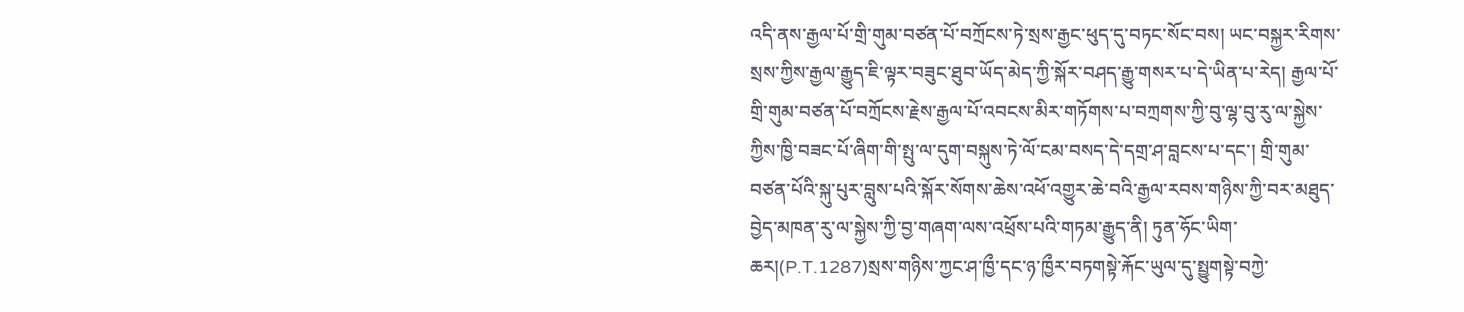འདི་ནས་རྒྱལ་པོ་གྲི་གུམ་བཙན་པོ་བཀྲོངས་ཏེ་སྲས་རྒྱང་ཕུད་དུ་བཏང་སོང་བས། ཡང་བསྐྱར་རིགས་སྲས་ཀྱིས་རྒྱལ་རྒྱུད་ཇི་ལྟར་བཟུང་ཐུབ་ཡོད་མེད་ཀྱི་སྐོར་བཤད་རྒྱུ་གསར་པ་དེ་ཡིན་པ་རེད། རྒྱལ་པོ་གྲི་གུམ་བཙན་པོ་བཀྲོངས་རྗེས་རྒྱལ་པོ་འབངས་མིར་གཏོགས་པ་བཀྲགས་ཀྱི་བུ་ལྷ་བུ་རུ་ལ་སྐྱེས་ཀྱིས་ཁྱི་བཟང་པོ་ཞིག་གི་སྤུ་ལ་དུག་བསྐུས་ཏེ་ལོ་ངམ་བསད་དེ་དགྲ་ཤ་བླངས་པ་དང་། གྲི་གུམ་བཙན་པོའི་སྐུ་པུར་བླུས་པའི་སྐོར་སོགས་ཆེས་འཕོ་འགྱུར་ཆེ་བའི་རྒྱལ་རབས་གཉིས་ཀྱི་བར་མཐུད་བྱེད་མཁན་རུ་ལ་སྐྱེས་ཀྱི་བྱ་གཞག་ལས་འཕྲོས་པའི་གཏམ་རྒྱུད་ནི། ཏུན་ཧོང་ཡིག་ཆར།(P.T.1287)སྲས་གཉིས་ཀྱང་ཤ་ཁྱྀ་དང་ཉ་ཁྱྀར་བཏགསྟེ་རྐོང་ཡུལ་དུ་སྤྱུགསྟེ་བཀྱེ་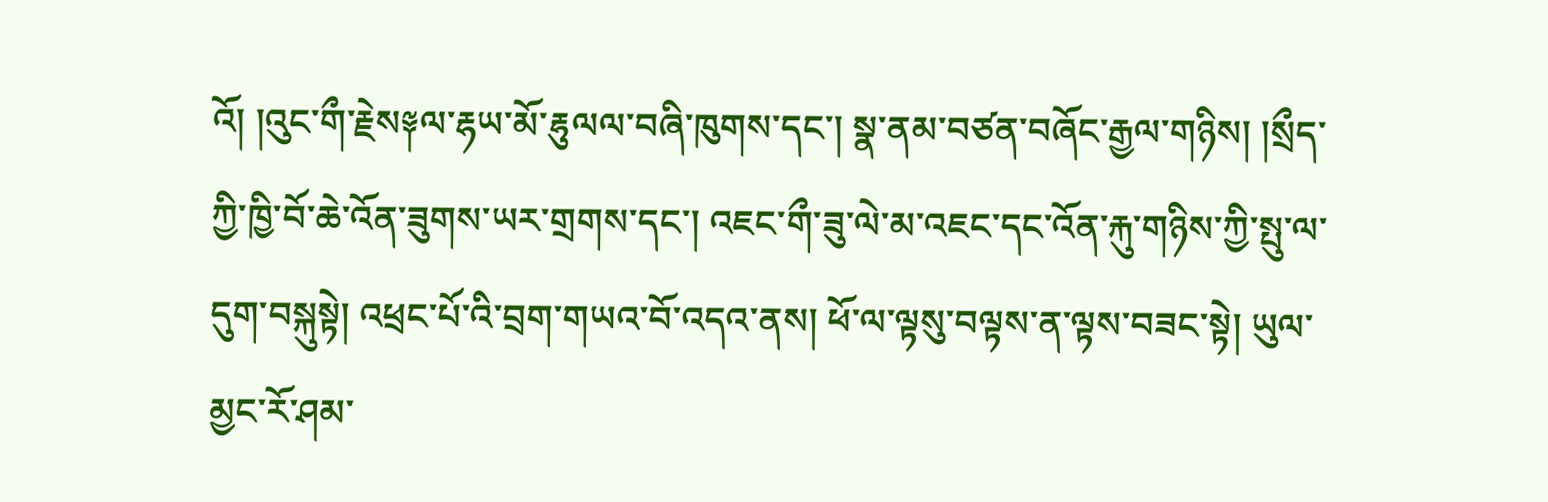འོ། །འུང་གྀ་རྗེས༈ལ་རྷཡ་མོ་རྷུལལ་བཞི་ཁུགས་དང་། སྣ་ནམ་བཙན་བཞོང་རྒྱལ་གཉིས། །སྲྀད་ཀྱི་ཁྱི་བོ་ཆེ་འོན་ཟུགས་ཡར་གྲགས་དང་། འཇང་གྀ་ཟུ་ལེ་མ་འཇང་དང་འོན་རྐུ་གཉིས་ཀྱི་སྤུ་ལ་དུག་བསྐུསྟེ། འཕྲང་པོ་འི་བྲག་གཡའ་བོ་འདའ་ནས། ཕོ་ལ་ལྟསུ་བལྟས་ན་ལྟས་བཟང་སྟེ། ཡུལ་མྱང་རོ་ཤམ་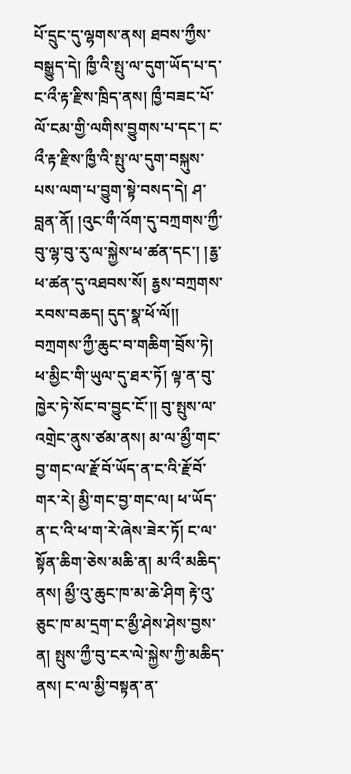པོ་དྲུང་དུ་ལྷགས་ནས། ཐབས་ཀྱྀས་བསྒྱུད་དེ། ཁྱྀ་འི་སྤུ་ལ་དུག་ཡོད་པ་ད་ང་འྀ་རྟ་རྫིས་ཁྲིད་ནས། ཁྱྀ་བཟང་པོ་ལོ་ངམ་གྱི་ལགིས་བྱུགས་པ་དང་། ང་འྀ་རྟ་རྫིས་ཁྱྀ་འི་སྤུ་ལ་དུག་བསྐུས་པས་ལག་པ་བྱུག་སྟེ་བསད་དེ། ཤ་བླན་ནོ། །འུང་གྀ་འོག་དུ་བཀྲགས་ཀྱྀ་བུ་ལྷ་བུ་རུ་ལ་སྐྱེས་ཕ་ཚན་དང་། །རྷྱ་ཕ་ཚན་དུ་འཐབས་སོ། རྷྱས་བཀྲགས་རབས་བཆད། དུད་སྣ་ཕོ་ལོ།། བཀྲགས་ཀྱྀ་ཆུང་བ་གཆིག་བྲོས་ཏེ། ཕ་མྱིང་གི་ཡུལ་དུ་ཐར་ཏོ། ལྟ་ན་བུ་ཁྱེར་ཏེ་སོང་བ་བྱུང་ངོ་།། བུ་སྤུས་ལ་འགྲེང་ནུས་ཙམ་ནས། མ་ལ་མྱྀ་གང་བྱ་གང་ལ་རྗོ་བོ་ཡོད་ན་ང་འི་རྗོ་བོ་གར་རེ། མྱི་གང་བྱ་གང་ལ། ཕ་ཡོད་ན་ང་འི་ཕ་ག་རེ་ཞེས་ཟེར་ཏོ། ང་ལ་སྟོན་ཆིག་ཅེས་མཆི་ན། མ་འྀ་མཆིད་ནས། མྱྀ་འུ་ཆུང་ཁ་མ་ཆེ་ཤིག རྟེ་འུ་ཅུང་ཁ་མ་དྲག་ང་མྱྀ་ཤེས་ཤེས་བྱས་ན། སྤུས་ཀྱྀ་བུ་ངར་ལེ་སྐྱེས་ཀྱི་མཆིད་ནས། ང་ལ་མྱི་བསྟན་ན་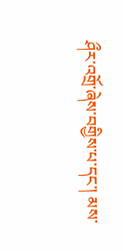ཤྀར་འགྲོ་ཞེས་བགྱིས་པ་དང་། མས་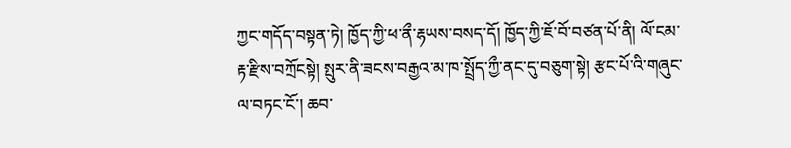ཀྱང་གདོད་བསྟན་ཏེ། ཁྱོད་ཀྱི་ཕ་ནྀ་རྷཡས་བསད་དོ། ཁྱོད་ཀྱི་ཇོ་བོ་བཙན་པོ་ནི། ལོ་ངམ་རྟ་རྫིས་བཀྲོངསྟེ། སྤུར་ནི་ཟངས་བརྒྱའ་མ་ཁ་སྤྲོད་ཀྱྀ་ནང་དུ་བཅུག་སྟེ། རྩང་པོ་འི་གཞུང་ལ་བཏང་ངོ་། ཆབ་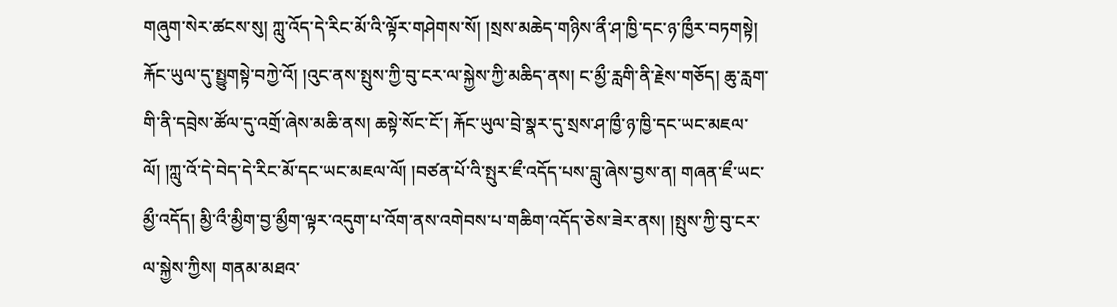གཞུག་སེར་ཚངས་སུ། ཀླུ་འོད་དེ་རིང་མོ་འི་ལྟོར་གཤེགས་སོ། །སྲས་མཆེད་གཉིས་ནྀ་ཤ་ཁྱི་དང་ཉ་ཁྱྀར་བཏགསྟེ། རྐོང་ཡུལ་དུ་སྤྱུགསྟེ་བཀྱེ་འོ། །འུང་ནས་སྤུས་ཀྱི་བུ་ངར་ལ་སྐྱེས་ཀྱི་མཆིད་ནས། ང་མྱྀ་རླགི་ནི་རྗེས་གཅོད། ཆུ་རླག་གི་ནི་དབྲེས་ཚོལ་དུ་འགྲོ་ཞེས་མཆི་ནས། ཆསྟེ་སོང་ངོ་། རྐོང་ཡུལ་བྲེ་སྣར་དུ་སྲས་ཤ་ཁྱྀ་ཉ་ཁྱི་དང་ཡང་མཇལ་ལོ། །ཀླུ་འོ་དེ་བེད་དེ་རིང་མོ་དང་ཡང་མཇལ་ལོ། །བཙན་པོ་འི་སྤུར་ཇྀ་འདོད་པས་བླུ་ཞེས་བྱས་ན། གཞན་ཇྀ་ཡང་མྱྀ་འདོད། མྱི་འྀ་མྱིག་བྱ་མྱྀག་ལྟར་འདུག་པ་འོག་ནས་འགེབས་པ་གཆིག་འདོད་ཅེས་ཟེར་ནས། །སྤུས་ཀྱི་བུ་ངར་ལ་སྐྱེས་ཀྱིས། གནམ་མཐའ་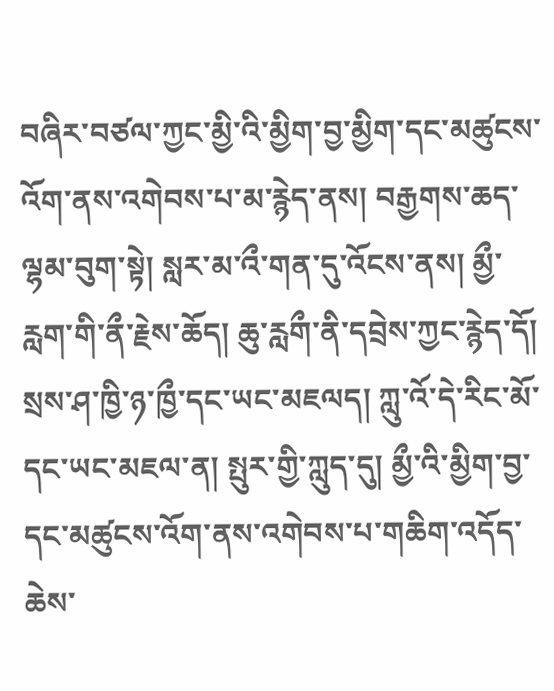བཞིར་བཙལ་ཀྱང་མྱི་འི་མྱིག་བྱ་མྱིག་དང་མཚུངས་འོག་ནས་འགེབས་པ་མ་རྙེད་ནས། བརྒྱགས་ཆད་ལྷམ་བུག་སྟེ། སླར་མ་འྀ་གན་དུ་འོངས་ནས། མྱྀ་རླག་གི་ནྀ་རྗེས་ཆོད། ཆུ་རླགྀ་ནི་དབྲེས་ཀྱང་རྙེད་དོ། སྲས་ཤ་ཁྱི་ཉ་ཁྱྀ་དང་ཡང་མཇལད། ཀླུ་འོ་དེ་རིང་མོ་དང་ཡང་མཇལ་ན། སྤུར་གྱི་ཀླུད་དུ། མྱྀ་འི་མྱིག་བྱ་དང་མཚུངས་འོག་ནས་འགེབས་པ་གཆིག་འདོད་ཆེས་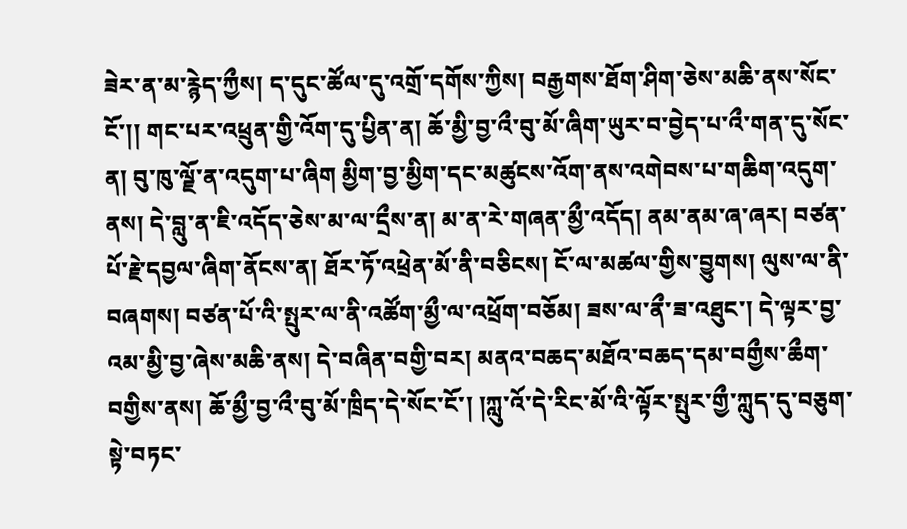ཟེར་ན་མ་རྙེད་ཀྱྀས། ད་དུང་ཚོལ་དུ་འགྲོ་དགོས་ཀྱིས། བརྒྱགས་ཐོག་ཤིག་ཅེས་མཆི་ནས་སོང་ངོ་།། གང་པར་འཕྲུན་གྱི་འོག་དུ་པྱིན་ན། ཆོ་མྱི་བྱ་འྀ་བུ་མོ་ཞིག་ཡུར་བ་བྱེད་པ་འྀ་གན་དུ་སོང་ན། བུ་ཁུ་ལྗོ་ན་འདུག་པ་ཞིག མྱིག་བྱ་མྱིག་དང་མཚུངས་འོག་ནས་འགེབས་པ་གཆིག་འདུག་ནས། དེ་བླུ་ན་ཇི་འདོད་ཅེས་མ་ལ་དྲྀས་ན། མ་ན་རེ་གཞན་མྱྀ་འདོད། ནམ་ནམ་ཞ་ཞར། བཙན་པོ་རྗེ་དབྱལ་ཞིག་ནོངས་ན། ཐོར་ཏོ་འཕྲེན་མོ་ནི་བཅིངས། ངོ་ལ་མཚལ་གྱིས་བྱུགས། ལུས་ལ་ནི་བཞགས། བཙན་པོ་འི་སྤུར་ལ་ནི་འཚོག་མྱྀ་ལ་འཕྲོག་བཅོམ། ཟས་ལ་ནྀ་ཟ་འཐུང་། དེ་ལྟར་བྱ་འམ་མྱི་བྱ་ཞེས་མཆི་ནས། དེ་བཞིན་བགྱི་བར། མནའ་བཆད་མཐོའ་བཆད་དམ་བགྱྀས་ཆྀག་བགྱིས་ནས། ཆོ་མྱྀ་བྱ་འྀ་བུ་མོ་ཁྲིད་དེ་སོང་ངོ་། །ཀླུ་འོ་དེ་རིང་མོ་འི་ལྟོར་སྤུར་གྱྀ་ཀླུད་དུ་བཅུག་སྟེ་བཏང་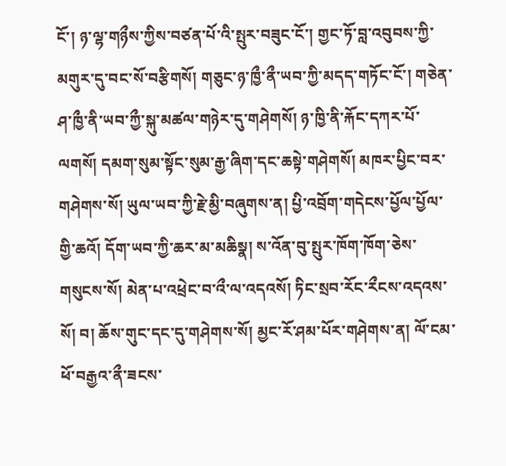ངོ་། ཉ་ལྷ་གཉྀས་ཀྱིས་བཙན་པོ་འི་སྤུར་བཟུང་ངོ་། གྱང་ཏོ་བླ་འབུབས་ཀྱི་མགུར་དུ་བང་སོ་བརྩིགསོ། གཅུང་ཉ་ཁྱྀ་ནྀ་ཡབ་ཀྱི་མདད་གཏོང་ངོ་། གཅེན་ཤ་ཁྱྀ་ནི་ཡབ་ཀྱྀ་སྐུ་མཚལ་གཉེར་དུ་གཤེགསོ། ཉ་ཁྱི་ནི་རྐོང་དཀར་པོ་ལགསོ། དམག་སུམ་སྟོང་སུམ་རྒྱ་ཞིག་དང་ཆསྟེ་གཤེགསོ། མཁར་པྱིང་བར་གཤེགས་སོ། ཡུལ་ཡབ་ཀྱི་རྗེ་མྱི་བཞུགས་ན། པྱི་འབྲོག་གདེངས་པྱོལ་པྱོལ་གྱི་ཆའོ། དོག་ཡབ་ཀྱི་ཆར་མ་མཆིསྣ། ས་འོན་བུ་སྤུར་ཁོག་ཁོག་ཅེས་གསུངས་སོ། མེན་པ་འཕྲེང་བ་འྀ་ལ་འདའསོ། ཏིང་སྲབ་རོང་རྀངས་འདའས་སོ། བ། ཆོས་གུང་དང་དུ་གཤེགས་སོ། མྱང་རོ་ཤམ་པོར་གཤེགས་ན། ལོ་ངམ་ཕོ་བརྒྱའ་ནྀ་ཟངས་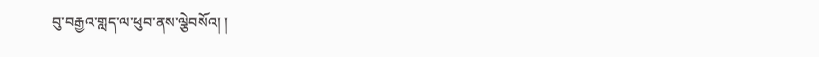བུ་བརྒྱའ་གླད་ལ་ཕུབ་ནས་ལྕེབསོའ། །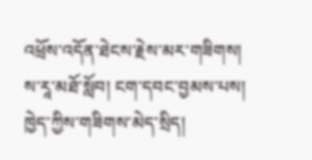འཕྲོས་འདོན་ཐེངས་རྗེས་མར་གཟིགས།
ས་རཱ་མཐོ་སློབ། ངག་དབང་བྱམས་པས།
ཁྱེད་ཀྱིས་གཟིགས་མེད་སྲིད།